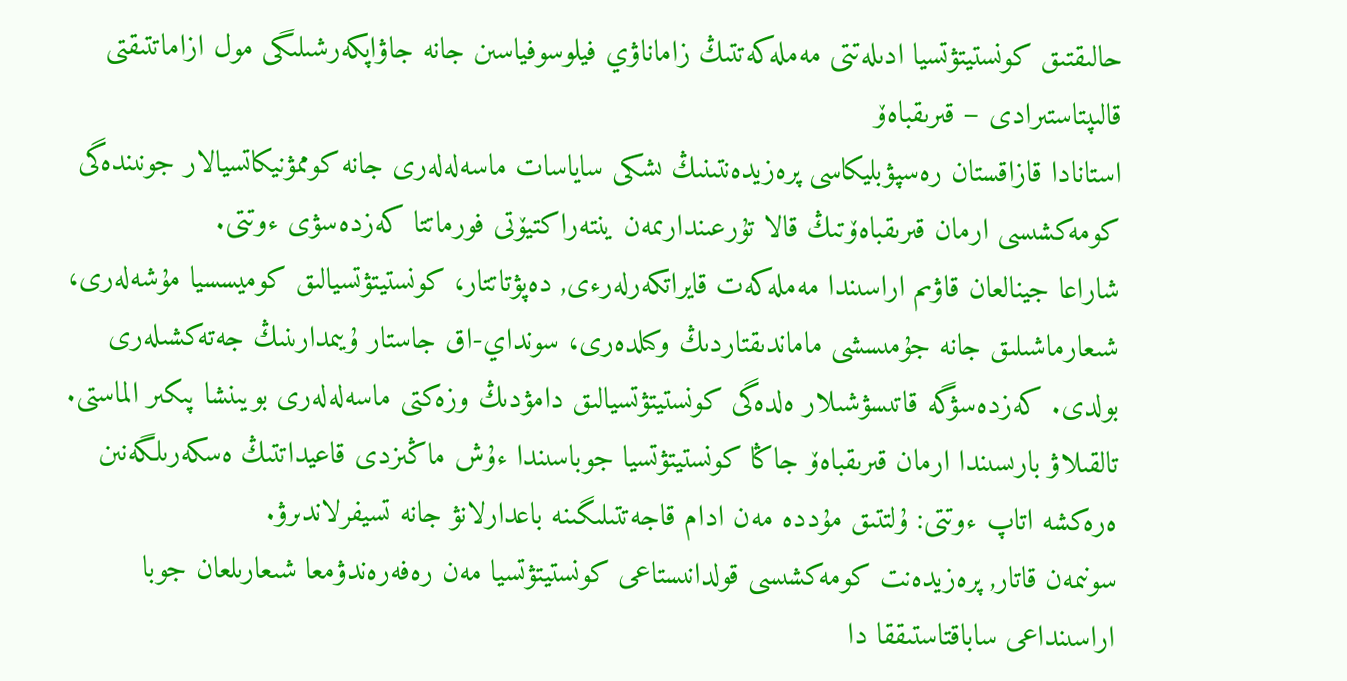حالىقتىق كونستيتۋتسيا ادىلەتتى مەملەكەتتىڭ زاماناۋي فيلوسوفياسىن جانە جاۋاپكەرشىلىگى مول ازاماتتىقتى قالىپتاستىرادى – قىرىقباەۆ
استانادا قازاقستان رەسپۋبليكاسى پرەزيدەنتىنىڭ ىشكى ساياسات ماسەلەلەرى جانە كوممۋنيكاتسيالار جونىندەگى كومەكشىسى ارمان قىرىقباەۆتىڭ قالا تۇرعىندارىمەن ينتەراكتيۆتى فورماتتا كەزدەسۋى ءوتتى.
شاراعا جينالعان قاۋىم اراسىندا مەملەكەت قايراتكەرلەرءى, دەپۋتاتتار، كونستيتۋتسيالىق كوميسسيا مۇشەلەرى، شىعارماشىلىق جانە جۇمىسشى ماماندىقتاردىڭ وكىلدەرى، سونداي-اق جاستار ۇيىمدارىنىڭ جەتەكشىلەرى بولدى. كەزدەسۋگە قاتىسۋشىلار ەلدەگى كونستيتۋتسيالىق دامۋدىڭ وزەكتى ماسەلەلەرى بويىنشا پىكىر الماستى.
تالقىلاۋ بارىسىندا ارمان قىرىقباەۆ جاڭا كونستيتۋتسيا جوباسىندا ءۇش ماڭىزدى قاعيداتتىڭ ەسكەرىلگەنىن ەرەكشە اتاپ ءوتتى: ۇلتتىق مۇددە مەن ادام قاجەتتىلىگىنە باعدارلانۋ جانە تسيفرلاندىرۋ.
سونىمەن قاتار, پرەزيدەنت كومەكشىسى قولدانىستاعى كونستيتۋتسيا مەن رەفەرەندۋمعا شىعارىلعان جوبا اراسىنداعى ساباقتاستىققا دا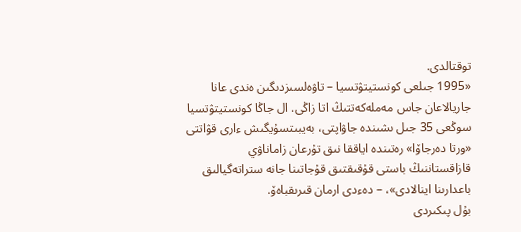توقتالدى.
«1995 جىلعى كونستيتۋتسيا – تاۋەلسىزدىگىن ەندى عانا جاريالاعان جاس مەملەكەتتىڭ اتا زاڭى. ال جاڭا كونستيتۋتسيا سوڭعى 35 جىل ىشىندە جاۋاپتى، بەيبىتسۇيگىش ءارى قۋاتتى «ورتا دەرجاۆا» رەتىندە اياققا نىق تۇرعان زاماناۋي قازاقستاننىڭ باستى قۇقىقتىق قۇجاتىنا جانە ستراتەگيالىق باعدارىنا اينالادى»، – دەءدى ارمان قىرىقباەۆ.
بۇل پىكىردى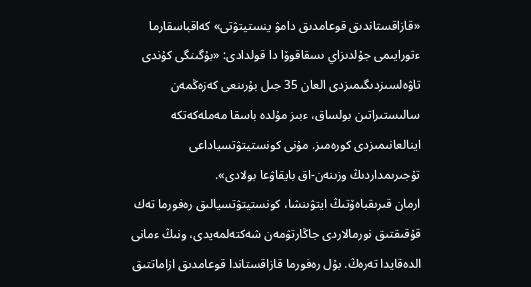«قازاقستاندىق قوعامدىق دامۋ ينستيتۋتى» كەاقباسقارما ءتورايىمى جۇلدىزاي ىسقاقوۆا دا قولدادى: «بۇگىنگى كۇندى تاۋەلسىزدىگىمىزدى العان 35 جىل بۇرىنعى كەزەڭمەن سالىستىراتىن بولساق، ءبىز مۇلدە باسقا مەملەكەتكە اينالعانىمىزدى كورەمىز. مۇنى كونستيتۋتسياداعى تۇجىرىمداردىڭ وزىنەن-اق بايقاۋعا بولادى».
ارمان قىرىقباەۆتىڭ ايتۋىنشا، كونستيتۋتسيالىق رەفورما تەك قۇقىقتىق نورمالاردى جاڭارتۋمەن شەكتەلمەيدى، ونىڭ ءمانى الدەقايدا تەرەڭ. بۇل رەفورما قازاقستاندا قوعامدىق ازاماتتىق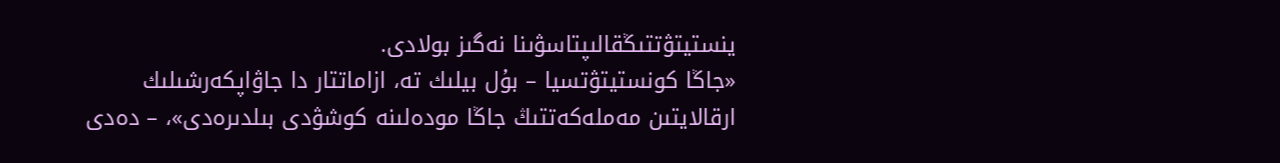ينستيتۋتتىڭقالىپتاسۋىنا نەگىز بولادى.
«جاڭا كونستيتۋتسيا – بۇل بيلىك تە، ازاماتتار دا جاۋاپكەرشىلىك ارقالايتىن مەملەكەتتىڭ جاڭا مودەلىنە كوشۋدى بىلدىرەدى»، – دەدى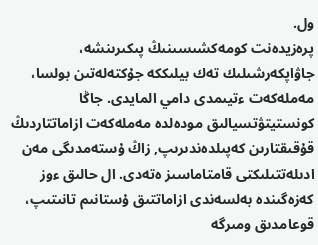ول.
پرەزيدەنت كومەكشىسىنىڭ پىكىرىنشە، جاۋاپكەرشىلىك تەك بيلىككە جۇكتەلەتىن بولسا، مەملەكەت ءتيىمدى دامي المايدى. جاڭا كونستيتۋتسيالىق مودەلدە مەملەكەت ازاماتتاردىڭ قۇقىقتارىن كەپىلدەندىرىپ, زاڭ ۇستەمدىگى مەن ادىلەتتىلىكتى قامتاماسىز ەتەدى. ال حالىق ءوز كەزەگىندە بەلسەندى ازاماتتىق ۇستانىم تانىتىپ، قوعامدىق ومىرگە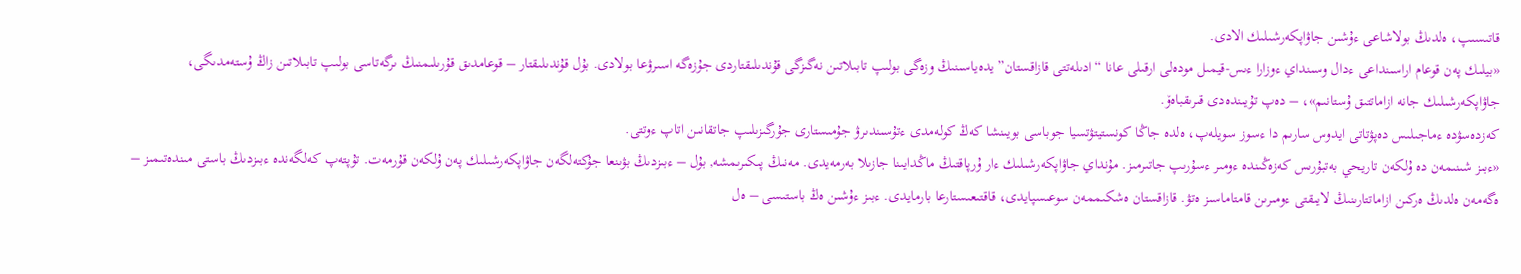قاتىسىپ، ەلدىڭ بولاشاعى ءۇشىن جاۋاپكەرشىلىك الادى.
«بيلىك پەن قوعام اراسىنداعى ءدال وسىنداي ءوزارا ءىس-قيمىل مودەلى ارقىلى عانا “ادىلەتتى قازاقستان” يدەياسىنىڭ وزەگى بولىپ تابىلاتىن نەگىزگى قۇندىلىقتاردى جۇزەگە اسىرۋعا بولادى. بۇل قۇندىلىقتار – قوعامدىق قۇرىلىمنىڭ ىرگەتاسى بولىپ تابىلاتىن زاڭ ۇستەمدىگى، جاۋاپكەرشىلىك جانە ازاماتتىق ۇستانىم»، – دەپ تۇيىندەدى قىرىقباەۆ.
كەزدەسۋدە ءماجىلىس دەپۋتاتى ايدوس سارىم دا ءسوز سويلەپ، ەلدە جاڭا كونستيتۋتسيا جوباسى بويىنشا كەڭ كولەمدى ءتۇسىندىرۋ جۇمىستارى جۇرگىزىلىپ جاتقانىن اتاپ ءوتتى.
«ءبىز شىنىمەن دە ۇلكەن تاريحي بەتبۇرىس كەزەڭىندە ءومىر ءسۇرىپ جاتىرمىز. مۇنداي جاۋاپكەرشىلىك ءار ۇرپاقتىڭ ماڭدايىنا جازىلا بەرمەيدى. مەنىڭ پىكىرىمشە, بۇل – ءبىزدىڭ بۋىنعا جۇكتەلگەن جاۋاپكەرشىلىك پەن ۇلكەن قۇرمەت. تۇپتەپ كەلگەندە ءبىزدىڭ باستى مىندەتىمىز – ەگەمەن ەلدىڭ ەركىن ازاماتتارىنىڭ لايىقتى ءومىرىن قامتاماسىز ەتۋ. قازاقستان ەشكىممەن سوعىسپايدى، قاقتىعىستارعا بارمايدى. ءبىز ءۇشىن ەڭ باستىسى – ەل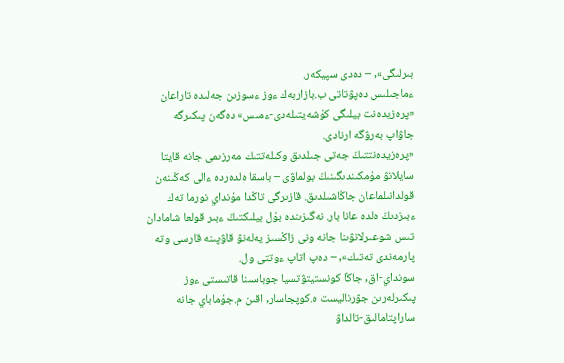بىرلىگى», – دەدى سپيكەر.
ءماجىلىس دەپۋتاتى ب.بازاربەك ءوز ءسوزىن جەلىدە تاراعان «پرەزيدەنت بيلىگى كۇشەيتىلەدى-ءمىس» دەگەن پىكىرگە جاۋاپ بەرۋگە ارنادى.
«پرەزيدەنتتىڭ جەتى جىلدىق وكىلەتتىك مەرزىمى جانە قايتا سايلانۋ مۇمكىندىگىنىڭ بولماۋى – باسقا ەلدەردە ءالى كەڭىنەن قولدانىلماعان جاڭاشىلدىق. قازىرگى تاڭدا مۇنداي نورما تەك ءبىزدىڭ ەلدە عانا بار. نەگىزىندە بۇل بيلىكتىڭ ءبىر قولعا شامادان تىس شوعىرلانۋىنا جانە ونى زاڭسىز يەلەنۋ قاۋپىنە قارسى وتە پارمەندى تەتىك», – دەپ اتاپ ءوتتى ول.
سونداي-اق, جاڭا كونستيتۋتسيا جوباسىنا قاتىستى ءوز پىكىرلەرىن جۋرناليست ە.كوپجاسار, اقىن م.جۇماباي جانە ساراپتامالىق-تالداۋ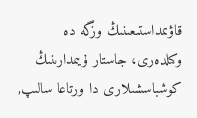قاۋىمداستىعىنىڭ وزگە دە وكىلدەرى، جاستار ۇيىمدارىنىڭ كوشباسشىلارى دا ورتاعا سالىپ,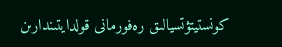كونستيتۋتسيالىق رەفورمانى قولدايتىندارىن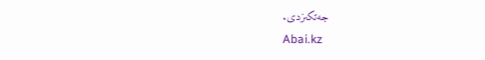جەتكىزدى.
Abai.kz